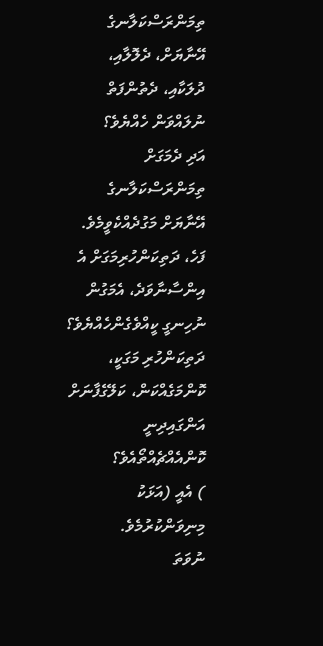ތިމަންރަސްކަލާނގެ އޭނާޔަށް، ދެލޮލާއި، ދުލަކާއި، ދެތުންފަތް ނުލައްވަން ހެއްޔެވެ؟
އަދި ދެމަގަށް ތިމަންރަސްކަލާނގެ އޭނާޔަށް މަގުދެއްކެވީމެވެ.
ފަހެ، ދަތިކަންހުރިމަގަށް އެ އިންސާނާވަދެ، އެމަގުން ނުހިނގީ ކީއްވެގެންހެއްޔެވެ؟
ދަތިކަންހުރި މަގަކީ، ކޮންމަގެއްކަން، ކަލޭގެފާނަށް އަންގައިދިނީ ކޮންއެއްޗެއްތޯއެވެ؟
) އެއީ (އަޅަކު މިނިވަންކުރުމެވެ.
ނުވަތަ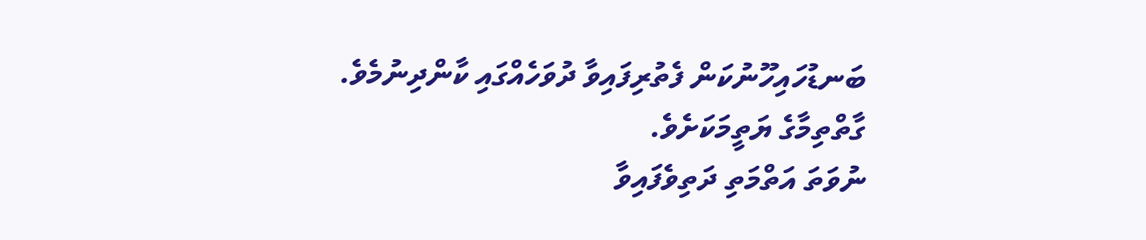ބަނޑުހައިހޫނުކަން ފެތުރިފައިވާ ދުވަހެއްގައި ކާންދިނުމެވެ.
ގާތްތިމާގެ ޔަތީމަކަށެވެ.
ނުވަތަ އަތްމަތި ދަތިވެފައިވާ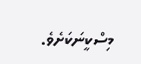މިސްކީނަކަށެވެ.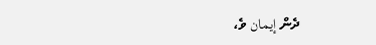ދެން إيمان ވެ،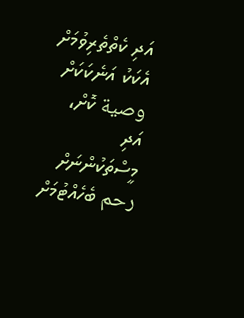އަދި ކެތްތެރިވުމަށް އެކަކު އަނެކަކަށް وصية ކޮށް، އަދި މީސްތަކުންނަށް رحم ބެހެއްޓުމަށް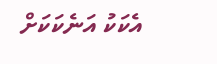އެކަކު އަނެކަކަށް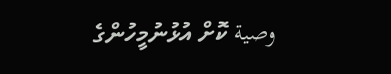وصية ކޮށް އުޅުނުމީހުންގެ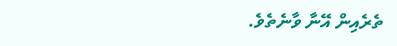ތެރެއިން އޭނާ ވާނެތެވެ.